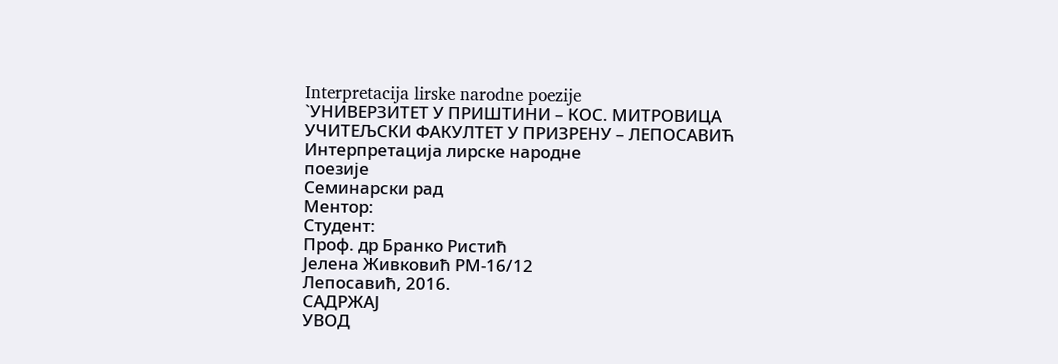Interpretacija lirske narodne poezije
`УНИВЕРЗИТЕТ У ПРИШТИНИ – КОС. МИТРОВИЦА
УЧИТЕЉСКИ ФАКУЛТЕТ У ПРИЗРЕНУ – ЛЕПОСАВИЋ
Интерпретација лирске народне
поезије
Семинарски рад
Ментор:
Студент:
Проф. др Бранко Ристић
Јелена Живковић РМ-16/12
Лепосавић, 2016.
САДРЖАЈ
УВОД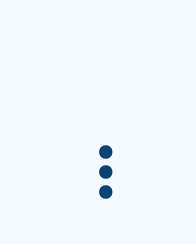...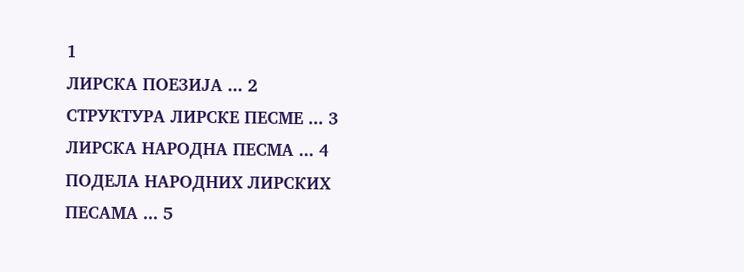1
ЛИРСКА ПОЕЗИЈА ... 2
СТРУКТУРА ЛИРСКЕ ПЕСМЕ ... 3
ЛИРСКА НАРОДНА ПЕСМА ... 4
ПОДЕЛА НАРОДНИХ ЛИРСКИХ ПЕСАМА ... 5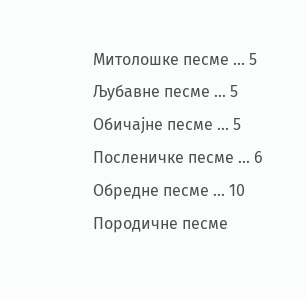Митолошке песме ... 5
Љубавне песме ... 5
Обичајне песме ... 5
Посленичке песме ... 6
Обредне песме ... 10
Породичне песме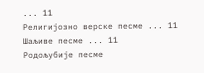... 11
Религијозно верске песме ... 11
Шаљиве песме ... 11
Родољубије песме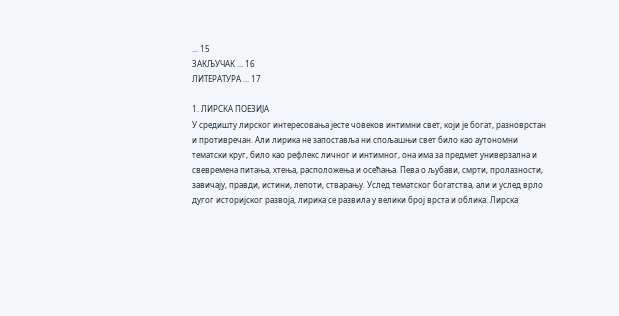... 15
ЗАКЉУЧАК ... 16
ЛИТЕРАТУРА ... 17

1. ЛИРСКА ПОЕЗИЈА
У средишту лирског интересовања јесте човеков интимни свет, који је богат, разноврстан
и противречан. Али лирика не запоставља ни спољашњи свет било као аутономни
тематски круг, било као рефлекс личног и интимног, она има за предмет универзална и
свевремена питања, хтења, расположења и осећања. Пева о љубави, смрти, пролазности,
завичају, правди, истини, лепоти, стварању. Услед тематског богатства, али и услед врло
дугог историјског развоја, лирика се развила у велики број врста и облика. Лирска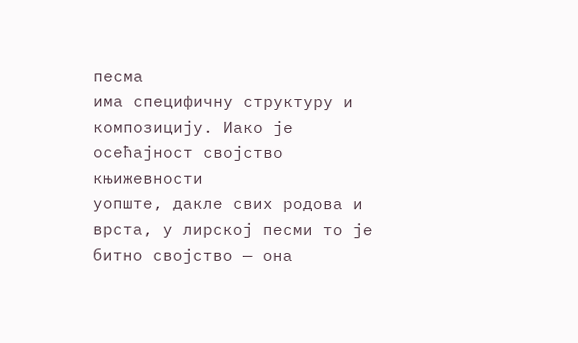песма
има специфичну структуру и композицију. Иако је осећајност својство књижевности
уопште, дакле свих родова и врста, у лирској песми то је битно својство — она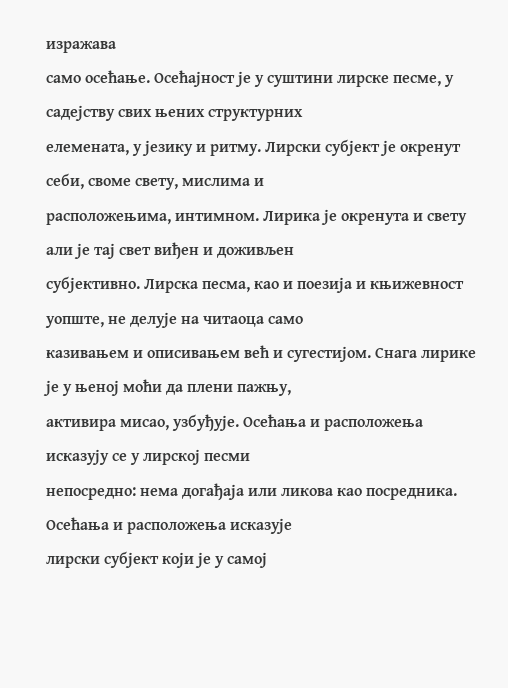изражава
само осећање. Осећајност је у суштини лирске песме, у садејству свих њених структурних
елемената, у језику и ритму. Лирски субјект је окренут себи, своме свету, мислима и
расположењима, интимном. Лирика је окренута и свету али је тај свет виђен и доживљен
субјективно. Лирска песма, као и поезија и књижевност уопште, не делује на читаоца само
казивањем и описивањем већ и сугестијом. Снага лирике је у њеној моћи да плени пажњу,
активира мисао, узбуђује. Осећања и расположења исказују се у лирској песми
непосредно: нема догађаја или ликова као посредника. Осећања и расположења исказује
лирски субјект који је у самој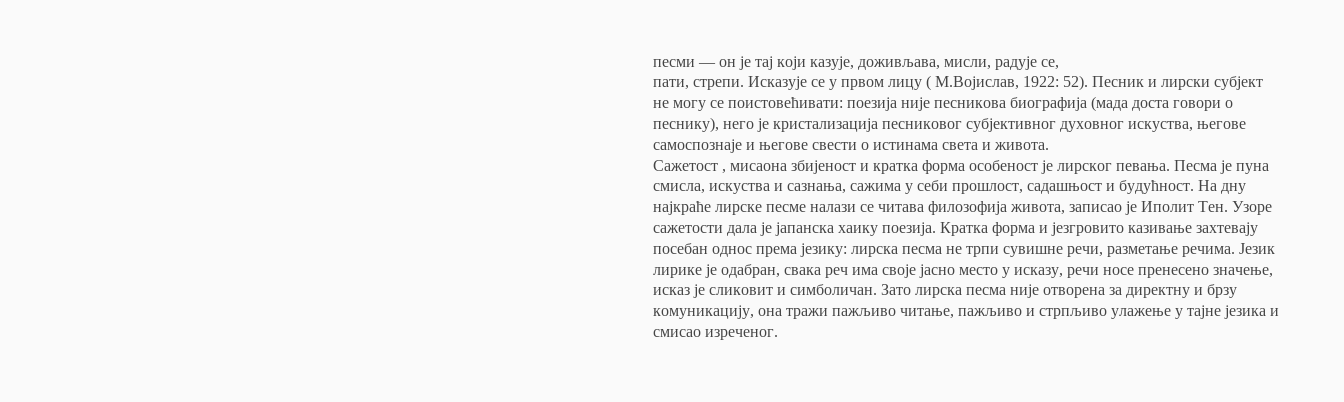песми — он је тај који казује, доживљава, мисли, радује се,
пати, стрепи. Исказује се у првом лицу ( М.Војислав, 1922: 52). Песник и лирски субјект
не могу се поистовећивати: поезија није песникова биографија (мада доста говори о
песнику), него је кристализација песниковог субјективног духовног искуства, његове
самоспознаје и његове свести о истинама света и живота.
Сажетост , мисаона збијеност и кратка форма особеност је лирског певања. Песма је пуна
смисла, искуства и сазнања, сажима у себи прошлост, садашњост и будућност. На дну
најкраће лирске песме налази се читава филозофија живота, записао је Иполит Тен. Узоре
сажетости дала је јапанска хаику поезија. Кратка форма и језгровито казивање захтевају
посебан однос према језику: лирска песма не трпи сувишне речи, разметање речима. Језик
лирике је одабран, свака реч има своје јасно место у исказу, речи носе пренесено значење,
исказ је сликовит и симболичан. Зато лирска песма није отворена за директну и брзу
комуникацију, она тражи пажљиво читање, пажљиво и стрпљиво улажење у тајне језика и
смисао изреченог.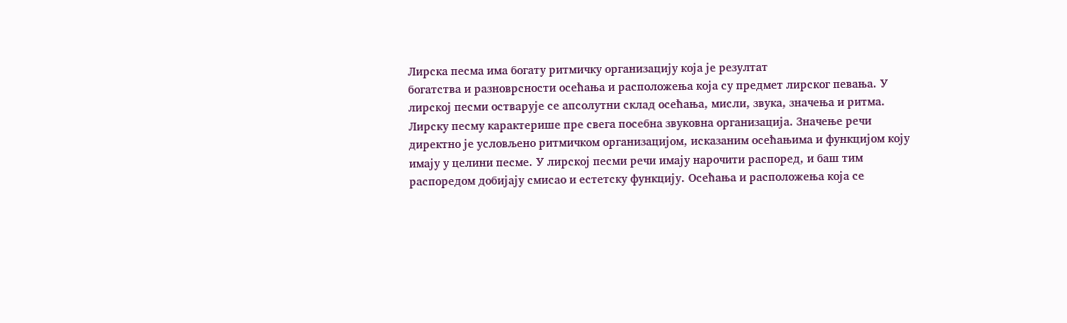Лирска песма има богату ритмичку организацију која је резултат
богатства и разноврсности осећања и расположења која су предмет лирског певања. У
лирској песми остварује се апсолутни склад осећања, мисли, звука, значења и ритма.
Лирску песму карактерише пре свега посебна звуковна организација. Значење речи
директно је условљено ритмичком организацијом, исказаним осећањима и функцијом коју
имају у целини песме. У лирској песми речи имају нарочити распоред, и баш тим
распоредом добијају смисао и естетску функцију. Осећања и расположења која се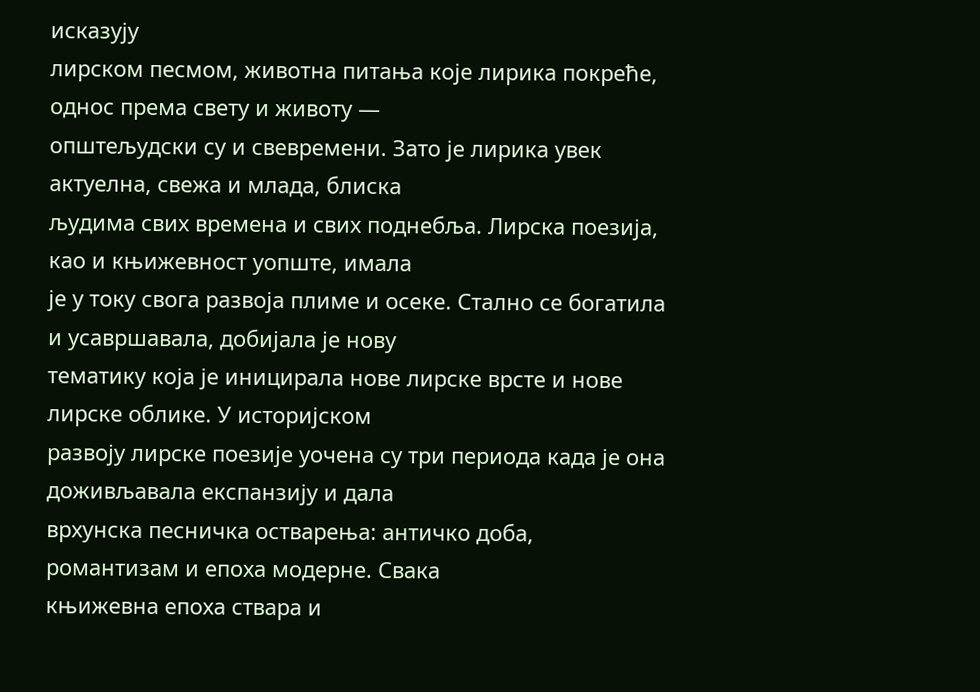исказују
лирском песмом, животна питања које лирика покреће, однос према свету и животу —
општељудски су и свевремени. Зато је лирика увек актуелна, свежа и млада, блиска
људима свих времена и свих поднебља. Лирска поезија, као и књижевност уопште, имала
је у току свога развоја плиме и осеке. Стално се богатила и усавршавала, добијала је нову
тематику која је иницирала нове лирске врсте и нове лирске облике. У историјском
развоју лирске поезије уочена су три периода када је она доживљавала експанзију и дала
врхунска песничка остварења: античко доба, романтизам и епоха модерне. Свака
књижевна епоха ствара и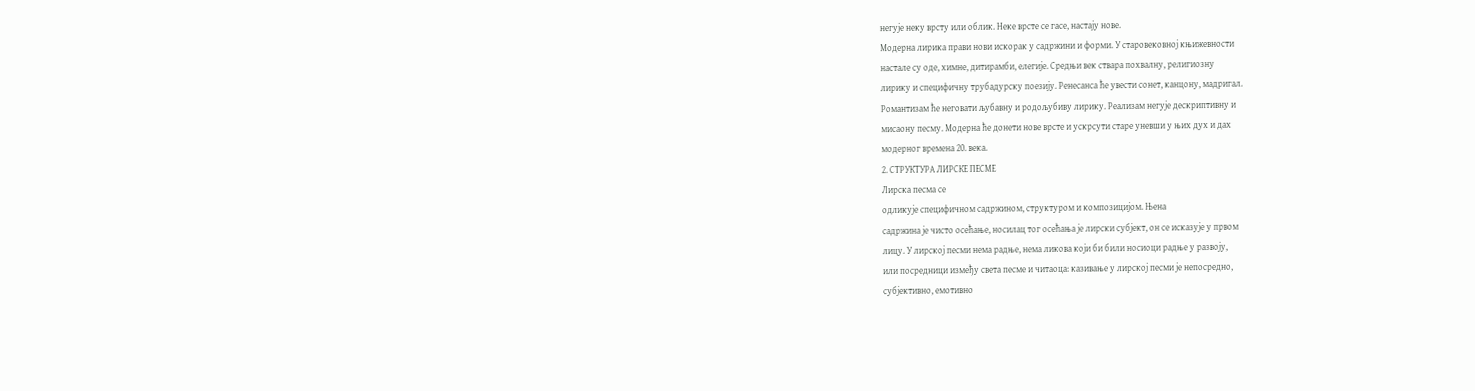негује неку врсту или облик. Неке врсте се гасе, настају нове.
Модерна лирика прави нови искорак у садржини и форми. У старовековној књижевности
настале су оде, химне, дитирамби, елегије. Средњи век ствара похвалну, религиозну
лирику и специфичну трубадурску поезију. Ренесанса ће увести сонет, канцону, мадригал.
Романтизам ће неговати љубавну и родољубиву лирику. Реализам негује дескриптивну и
мисаону песму. Модерна ће донети нове врсте и ускрсути старе уневши у њих дух и дах
модерног времена 20. века.
2. СТРУКТУРА ЛИРСКЕ ПЕСМЕ
Лирска песма се
одликује специфичном садржином, структуром и композицијом. Њена
садржина је чисто осећање, носилац тог осећања је лирски субјект, он се исказује у првом
лицу. У лирској песми нема радње, нема ликова који би били носиоци радње у развоју,
или посредници између света песме и читаоца: казивање у лирској песми је непосредно,
субјективно, емотивно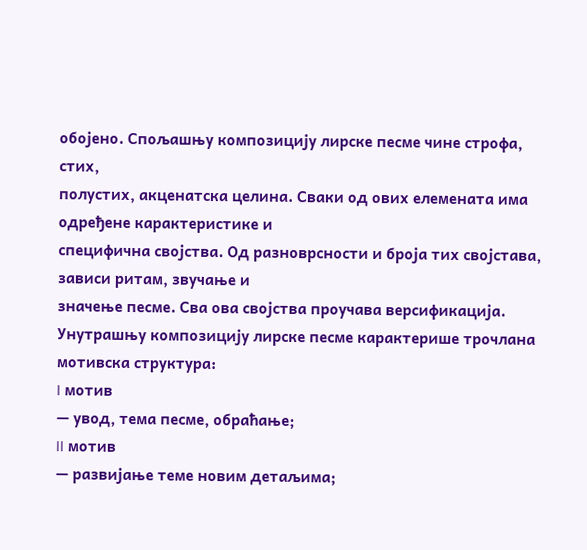обојено. Спољашњу композицију лирске песме чине строфа, стих,
полустих, акценатска целина. Сваки од ових елемената има одређене карактеристике и
специфична својства. Од разноврсности и броја тих својстава, зависи ритам, звучање и
значење песме. Сва ова својства проучава версификација.
Унутрашњу композицију лирске песме карактерише трочлана мотивска структура:
I мотив
— увод, тема песме, обраћање;
II мотив
— развијање теме новим детаљима;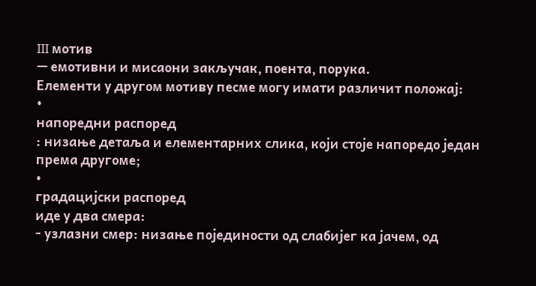III мотив
— емотивни и мисаони закључак, поента, порука.
Елементи у другом мотиву песме могу имати различит положај:
•
напоредни распоред
: низање детаља и елементарних слика, који стоје напоредо један
према другоме;
•
градацијски распоред
иде у два смера:
- узлазни смер: низање појединости од слабијег ка јачем, од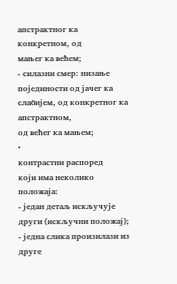апстрактног ка конкретном, од
мањег ка већем;
- силазни смер: низање појединости од јачег ка слабијем, од конкретног ка апстрактном,
од већег ка мањем;
•
контрастни распоред
који има неколико положаја:
- један детаљ искључује други (искључни положај);
- једна слика произилази из друге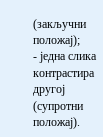(закључни положај);
- једна слика контрастира другој (супротни положај).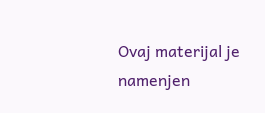Ovaj materijal je namenjen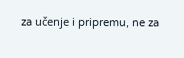za učenje i pripremu, ne za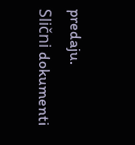predaju.
Slični dokumenti